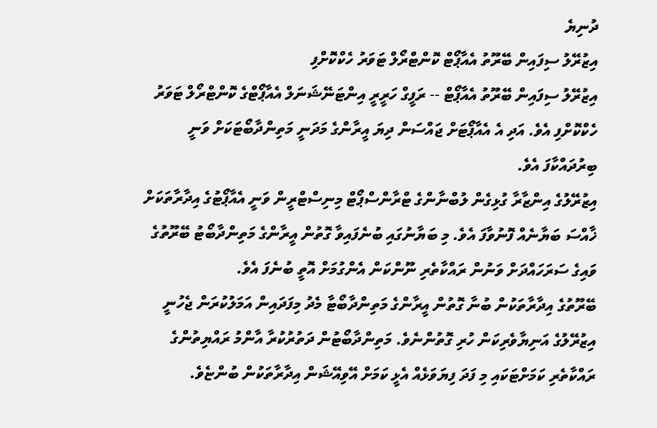ދުނިޔެ
އިޒުރޭލު ސިފައިން ބޭރޫތު އެއާޕޯޓް ކޮންޓްރޯލް ޓަވަރު ހެކްކޮށްފި
އިޒުރޭލު ސިފައިން ބޭރޫތު އެއާޕޯޓް -- ރަފީގް ހަރީރީ އިންޓަނޭޝަނަލް އެއާޕޯޓްގެ ކޮންޓްރޯލް ޓަވަރު ހެކްކޮށްފި އެވެ. އަދި އެ އެއާޕޯޓަށް ޖައްސަން ދިޔަ އީރާންގެ މަދަނީ މަތިންދާބޯޓަކަށް ވަނީ ބިރުދައްކާފަ އެވެ.
އިޒުރޭލުގެ އިންޒާރާ ގުޅިގެން ލުބްނާންގެ ޓްރާންސްޕޯޓް މިނިސްޓްރީން ވަނީ އެއާޕޯޓުގެ އިދާރާތަކަށް ޚާއްސަ ބަޔާނެއް ފޮނުވާފަ އެވެ. މި ބަޔާނުގައި ބުނެފައިވާ ގޮތުން އީރާންގެ މަތިންދާބޯޓު ބޭރޫތުގެ ވައިގެ ސަރަހައްދަށް ވަނުން ރައްކާތެރި ނޫންކަން އެންގުމަށް އޮތީ ބުނެފަ އެވެ.
ބޭރޫތުގެ އިދާރާތަކުން ބުނާ ގޮތުން އީރާންގެ މަތިންދާބޯޓާ މެދު މިފަދައިން އަމަލުކުރަން ޖެހުނީ އިޒުރޭލުގެ އަނިޔާވެރިކަން ހުރި ގޮތުންނެވެ. މަތިންދާބޯޓުން ދަތުރުކުރާ އާންމު ރައްޔިތުންގެ ރައްކާތެރި ކަމަށްޓަކައި މި ފަދަ ފިޔަވަޅެއް އެޅީ ކަމަށް އޭވިއޭޝަން އިދާރާތަކުން ބުންޏެވެ.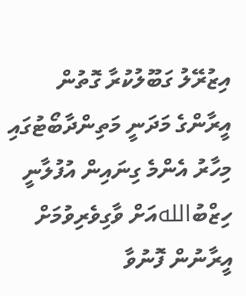އިޒުރޭލު ގަބޫލުކުރާ ގޮތުން އީރާންގެ މަދަނީ މަތިންދާބޯޓުގައި މިހާރު އެންމެ ގިނައިން އުފުލާނީ ހިޒްބުاللهއަށް ވާގިވެރިވުމަށް އީރާނުން ފޮނުވާ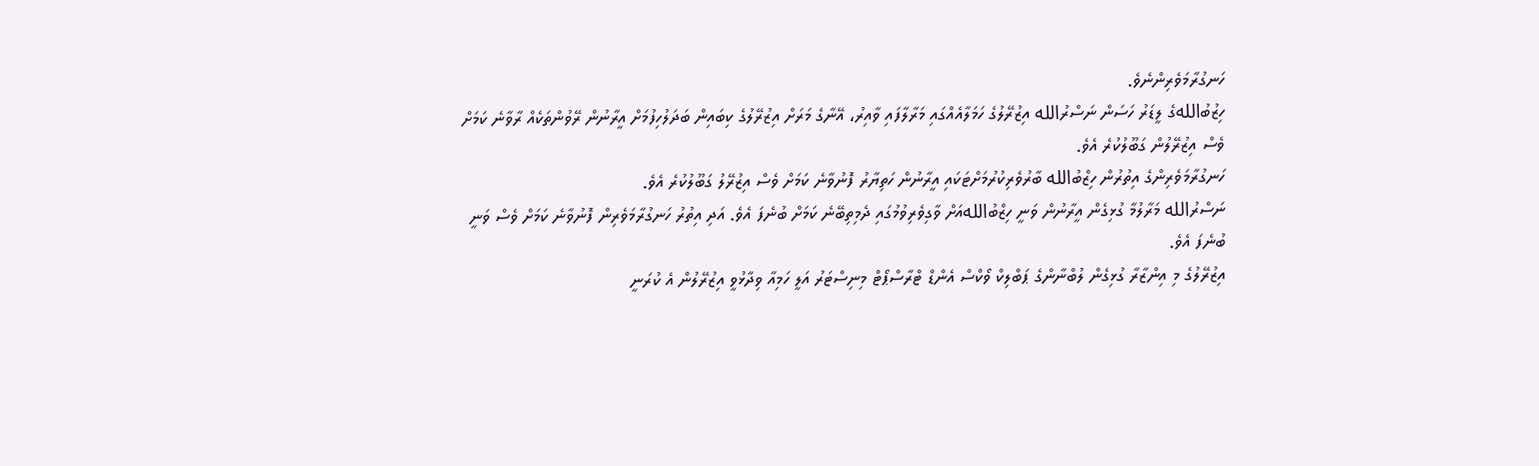ހަނގުރާމަވެރިންނެވެ.
ހިޒުބުاللهގެ ލީޑަރު ހަސަން ނަސްރުالله އިޒުރޭލުގެ ހަމަލާއެއްގައި މަރާލާފައި ވާއިރު، އޭނާގެ މަރަށް އިޒުރޭލުގެ ކިބައިން ބަދަލުހިފުމަށް އީރާނުން ރޭވުންތަކެއް ރާވާނެ ކަމަށް ވެސް އިޒުރޭލުން ގަބޫލުކުރެ އެވެ.
ހަނގުރާމަވެރިންގެ އިތުރުން ހިޒްބުالله ބާރުވެރިކުރުމަށްޓަކައި އީރާނުން ހަތިޔާރު ފޮނުވާނެ ކަމަށް ވެސް އިޒުރޭލު ގަބޫލުކުރެ އެވެ.
ނަސްރުالله މަރާލުމާ ގުޅިގެން އީރާނުން ވަނީ ހިޒްބުاللهއަށް ވާގިވެރިވުމުގައި ދެމިތިބޭނެ ކަމަށް ބުނެފަ އެވެ. އަދި އިތުރު ހަނގުރާމަވެރިން ފޮނުވާނެ ކަމަށް ވެސް ވަނީ ބުނެފަ އެވެ.
އިޒުރޭލުގެ މި އިންޒާރާ ގުޅިގެން ލުބްނާންގެ ޕަބްލިކް ވޯކްސް އެންޑް ޓްރާސްޕޯޓް މިނިސްޓަރު އަލީ ހަމިއާ ވިދާޅުވީ އިޒުރޭލުން އެ ކުރަނީ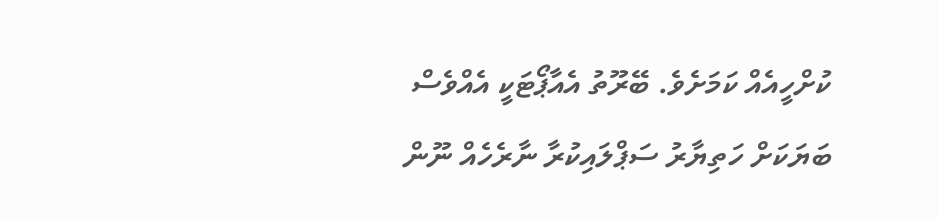ކުށްހީއެއް ކަމަށެވެ. ބޭރޫތު އެއާޕޯޓަކީ އެއްވެސް ބަޔަކަށް ހަތިޔާރު ސަޕްލައިކުރާ ނާރެހެއް ނޫން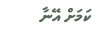ކަމަށް އޭނާ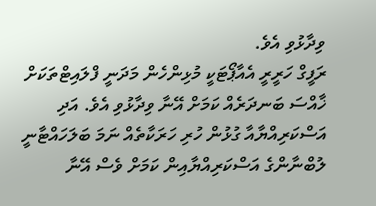ވިދާޅުވި އެވެ.
ރަފީގް ހަރީރީ އެއާޕޯޓަކީ މުޅިންހެން މަދަނީ ފްލައިޓްތަކަށް ޚާއްސަ ބަނދަރެއް ކަމަށް އޭނާ ވިދާޅުވި އެވެ. އަދި އަސްކަރިއްޔާއާ ގުޅުން ހުރި ހަރަކާތެއް ނަމަ ބަލަހައްޓާނީ ލުބްނާންގެ އަސްކަރިއްޔާއިން ކަމަށް ވެސް އޭނާ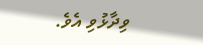ވިދާޅުވި އެވެ.